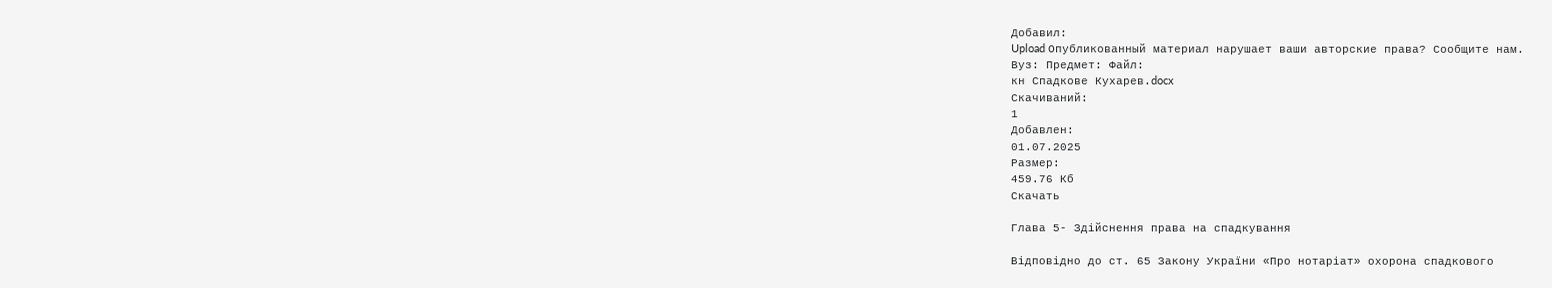Добавил:
Upload Опубликованный материал нарушает ваши авторские права? Сообщите нам.
Вуз: Предмет: Файл:
кн Спадкове Кухарев.docx
Скачиваний:
1
Добавлен:
01.07.2025
Размер:
459.76 Кб
Скачать

Глава 5- Здійснення права на спадкування

Відповідно до ст. 65 Закону України «Про нотаріат» охорона спадкового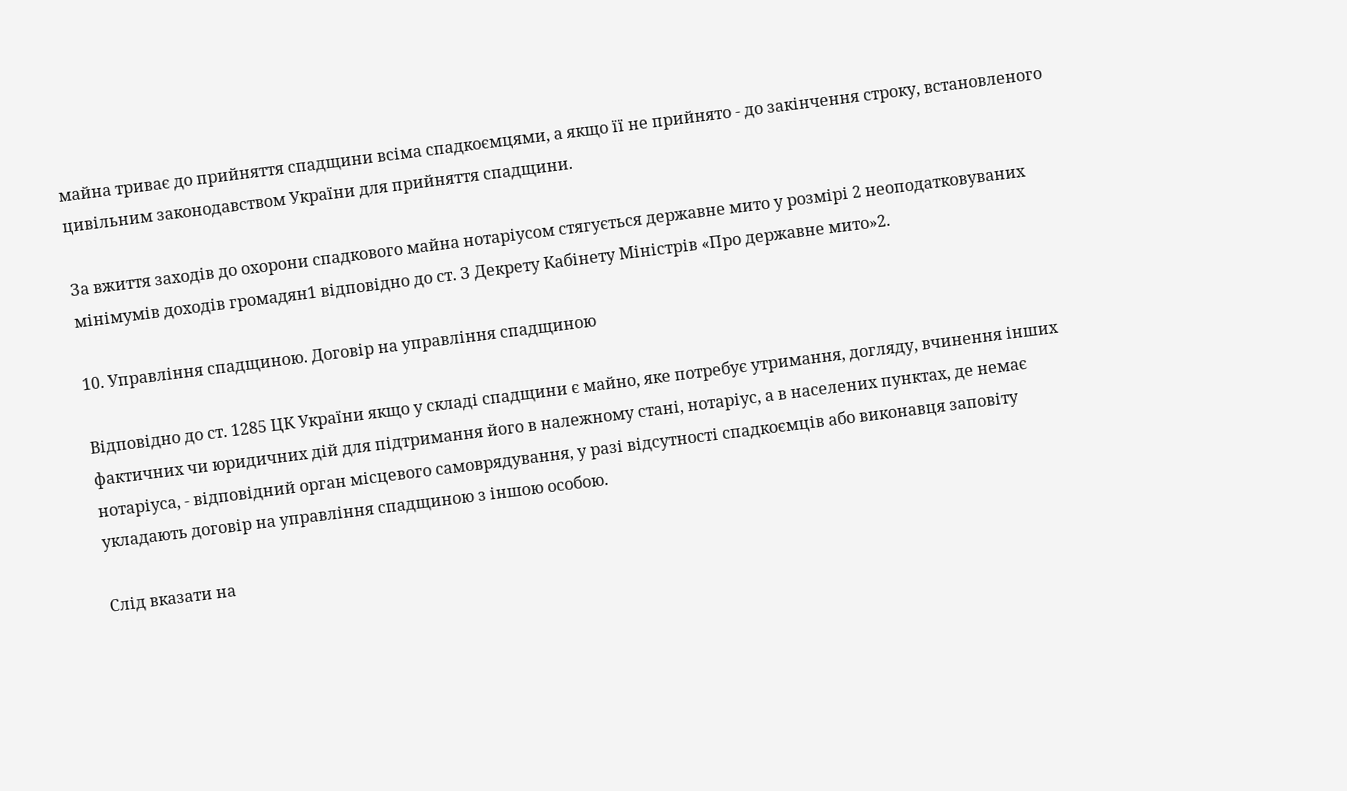майна триває до прийняття спадщини всіма спадкоємцями, а якщо її не прийнято - до закінчення строку, встановленого цивільним законодавством України для прийняття спадщини.

За вжиття заходів до охорони спадкового майна нотаріусом стягується державне мито у розмірі 2 неоподатковуваних мінімумів доходів громадян1 відповідно до ст. З Декрету Кабінету Міністрів «Про державне мито»2.

10. Управління спадщиною. Договір на управління спадщиною

Відповідно до ст. 1285 ЦК України якщо у складі спадщини є майно, яке потребує утримання, догляду, вчинення інших фактичних чи юридичних дій для підтримання його в належному стані, нотаріус, а в населених пунктах, де немає нотаріуса, - відповідний орган місцевого самоврядування, у разі відсутності спадкоємців або виконавця заповіту укладають договір на управління спадщиною з іншою особою.

Слід вказати на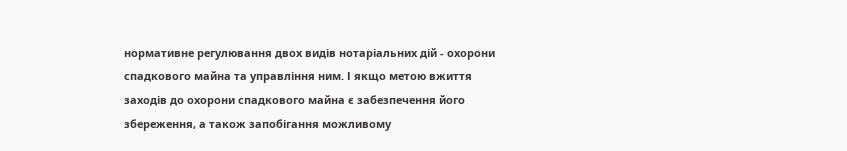нормативне регулювання двох видів нотаріальних дій - охорони спадкового майна та управління ним. І якщо метою вжиття заходів до охорони спадкового майна є забезпечення його збереження, а також запобігання можливому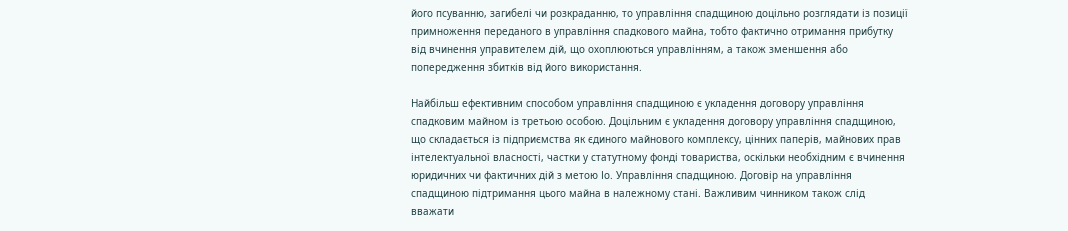його псуванню, загибелі чи розкраданню, то управління спадщиною доцільно розглядати із позиції примноження переданого в управління спадкового майна, тобто фактично отримання прибутку від вчинення управителем дій, що охоплюються управлінням, а також зменшення або попередження збитків від його використання.

Найбільш ефективним способом управління спадщиною є укладення договору управління спадковим майном із третьою особою. Доцільним є укладення договору управління спадщиною, що складається із підприємства як єдиного майнового комплексу, цінних паперів, майнових прав інтелектуальної власності, частки у статутному фонді товариства, оскільки необхідним є вчинення юридичних чи фактичних дій з метою Іо. Управління спадщиною. Договір на управління спадщиною підтримання цього майна в належному стані. Важливим чинником також слід вважати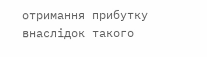отримання прибутку внаслідок такого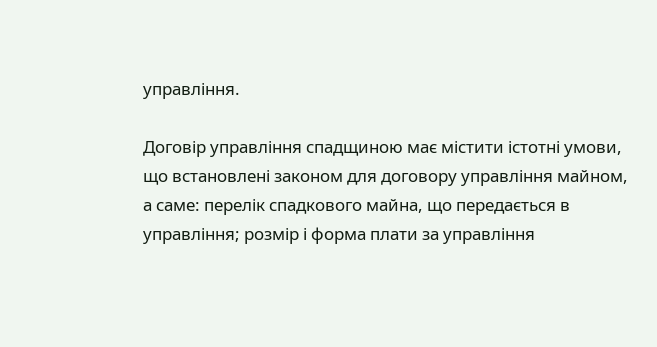управління.

Договір управління спадщиною має містити істотні умови, що встановлені законом для договору управління майном, а саме: перелік спадкового майна, що передається в управління; розмір і форма плати за управління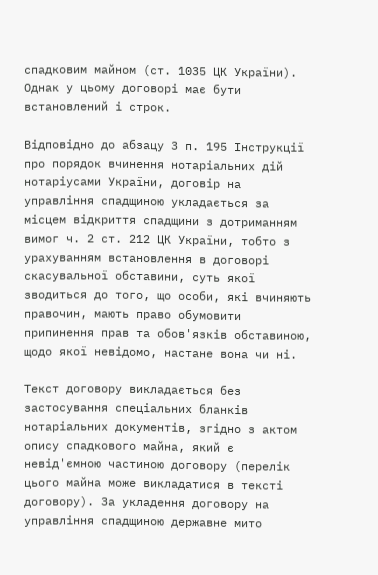спадковим майном (ст. 1035 ЦК України). Однак у цьому договорі має бути встановлений і строк.

Відповідно до абзацу 3 п. 195 Інструкції про порядок вчинення нотаріальних дій нотаріусами України, договір на управління спадщиною укладається за місцем відкриття спадщини з дотриманням вимог ч. 2 ст. 212 ЦК України, тобто з урахуванням встановлення в договорі скасувальної обставини, суть якої зводиться до того, що особи, які вчиняють правочин, мають право обумовити припинення прав та обов'язків обставиною, щодо якої невідомо, настане вона чи ні.

Текст договору викладається без застосування спеціальних бланків нотаріальних документів, згідно з актом опису спадкового майна, який є невід'ємною частиною договору (перелік цього майна може викладатися в тексті договору). За укладення договору на управління спадщиною державне мито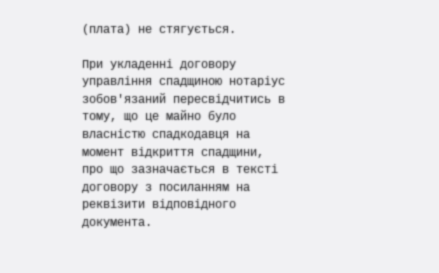(плата) не стягується.

При укладенні договору управління спадщиною нотаріус зобов'язаний пересвідчитись в тому, що це майно було власністю спадкодавця на момент відкриття спадщини, про що зазначається в тексті договору з посиланням на реквізити відповідного документа.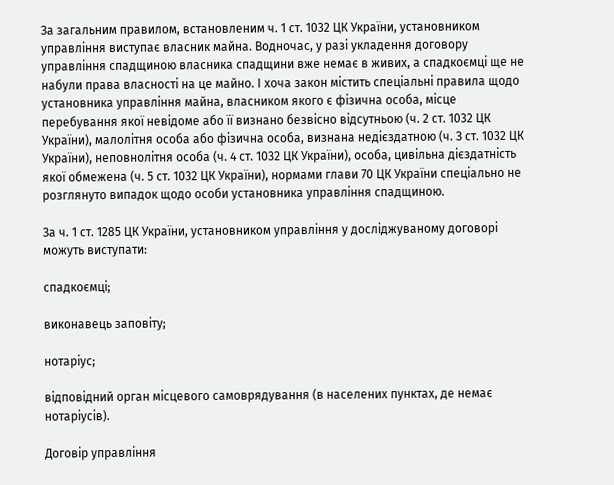За загальним правилом, встановленим ч. 1 ст. 1032 ЦК України, установником управління виступає власник майна. Водночас, у разі укладення договору управління спадщиною власника спадщини вже немає в живих, а спадкоємці ще не набули права власності на це майно. І хоча закон містить спеціальні правила щодо установника управління майна, власником якого є фізична особа, місце перебування якої невідоме або її визнано безвісно відсутньою (ч. 2 ст. 1032 ЦК України), малолітня особа або фізична особа, визнана недієздатною (ч. З ст. 1032 ЦК України), неповнолітня особа (ч. 4 ст. 1032 ЦК України), особа, цивільна дієздатність якої обмежена (ч. 5 ст. 1032 ЦК України), нормами глави 70 ЦК України спеціально не розглянуто випадок щодо особи установника управління спадщиною.

За ч. 1 ст. 1285 ЦК України, установником управління у досліджуваному договорі можуть виступати:

спадкоємці;

виконавець заповіту;

нотаріус;

відповідний орган місцевого самоврядування (в населених пунктах, де немає нотаріусів).

Договір управління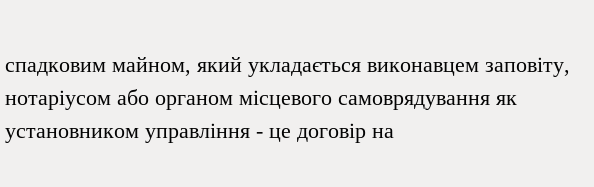спадковим майном, який укладається виконавцем заповіту, нотаріусом або органом місцевого самоврядування як установником управління - це договір на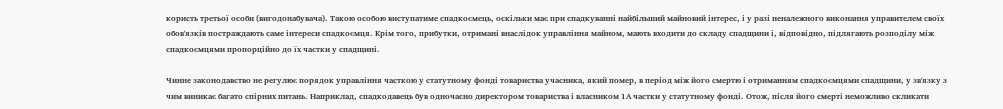користь третьої особи (вигодонабувача). Такою особою виступатиме спадкоємець, оскільки має при спадкуванні найбільший майновий інтерес, і у разі неналежного виконання управителем своїх обов'язків постраждають саме інтереси спадкоємця. Крім того, прибутки, отримані внаслідок управління майном, мають входити до складу спадщини і, відповідно, підлягають розподілу між спадкоємцями пропорційно до їх частки у спадщині.

Чинне законодавство не регулює порядок управління часткою у статутному фонді товариства учасника, який помер, в період між його смертю і отриманням спадкоємцями спадщини, у зв'язку з чим виникає багато спірних питань. Наприклад, спадкодавець був одночасно директором товариства і власником 1А частки у статутному фонді. Отож, після його смерті неможливо скликати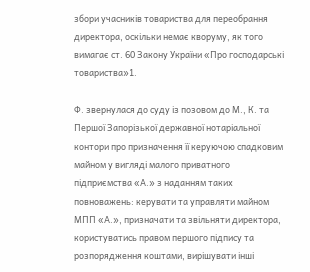збори учасників товариства для переобрання директора, оскільки немає кворуму, як того вимагає ст. 60 Закону України «Про господарські товариства»1.

Ф. звернулася до суду із позовом до М., К. та Першої Запорізької державної нотаріальної контори про призначення її керуючою спадковим майном у вигляді малого приватного підприємства «А.» з наданням таких повноважень: керувати та управляти майном МПП «А.», призначати та звільняти директора, користуватись правом першого підпису та розпорядження коштами, вирішувати інші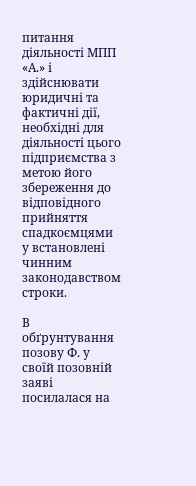питання діяльності МПП «А.» і здійснювати юридичні та фактичні дії, необхідні для діяльності цього підприємства з метою його збереження до відповідного прийняття спадкоємцями у встановлені чинним законодавством строки.

В обґрунтування позову Ф. у своїй позовній заяві посилалася на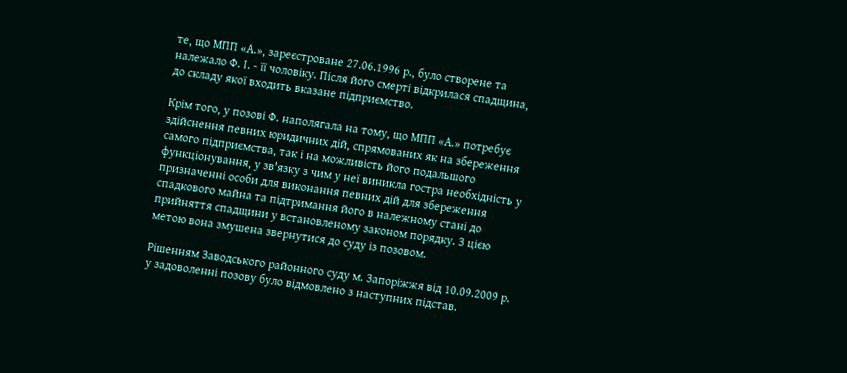те, що МПП «А.», зареєстроване 27.06.1996 р., було створене та належало Ф. І. - її чоловіку. Після його смерті відкрилася спадщина, до складу якої входить вказане підприємство.

Крім того, у позові Ф. наполягала на тому, що МПП «А.» потребує здійснення певних юридичних дій, спрямованих як на збереження самого підприємства, так і на можливість його подальшого функціонування, у зв'язку з чим у неї виникла гостра необхідність у призначенні особи для виконання певних дій для збереження спадкового майна та підтримання його в належному стані до прийняття спадщини у встановленому законом порядку. З цією метою вона змушена звернутися до суду із позовом.

Рішенням Заводського районного суду м. Запоріжжя від 10.09.2009 р. у задоволенні позову було відмовлено з наступних підстав.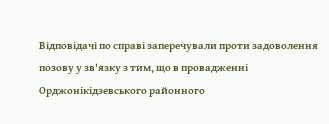Відповідачі по справі заперечували проти задоволення позову у зв'язку з тим, що в провадженні Орджонікідзевського районного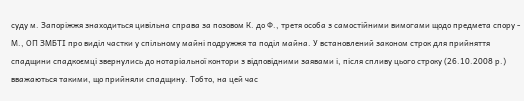суду м. Запоріжжя знаходиться цивільна справа за позовом К. до Ф., третя особа з самостійними вимогами щодо предмета спору - М., ОП ЗМБТІ про виділ частки у спільному майні подружжя та поділ майна. У встановлений законом строк для прийняття спадщини спадкоємці звернулись до нотаріальної контори з відповідними заявами і, після спливу цього строку (26.10.2008 р.) вважаються такими, що прийняли спадщину. Тобто, на цей час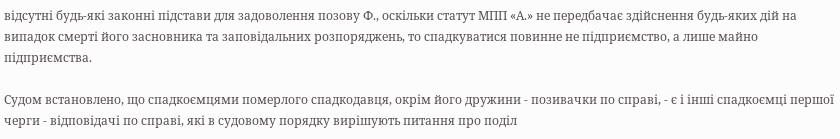відсутні будь-які законні підстави для задоволення позову Ф., оскільки статут МПП «А.» не передбачає здійснення будь-яких дій на випадок смерті його засновника та заповідальних розпоряджень, то спадкуватися повинне не підприємство, а лише майно підприємства.

Судом встановлено, що спадкоємцями померлого спадкодавця, окрім його дружини - позивачки по справі, - є і інші спадкоємці першої черги - відповідачі по справі, які в судовому порядку вирішують питання про поділ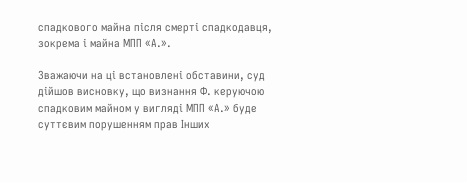спадкового майна після смерті спадкодавця, зокрема і майна МПП «А.».

Зважаючи на ці встановлені обставини, суд дійшов висновку, що визнання Ф. керуючою спадковим майном у вигляді МПП «А.» буде суттєвим порушенням прав Інших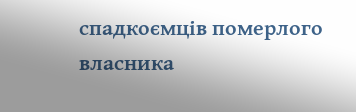спадкоємців померлого власника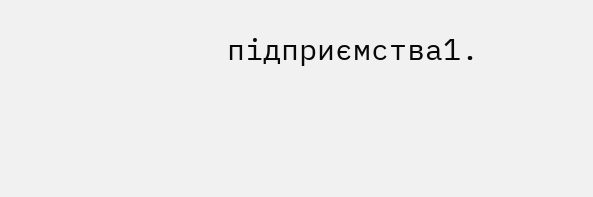підприємства1.